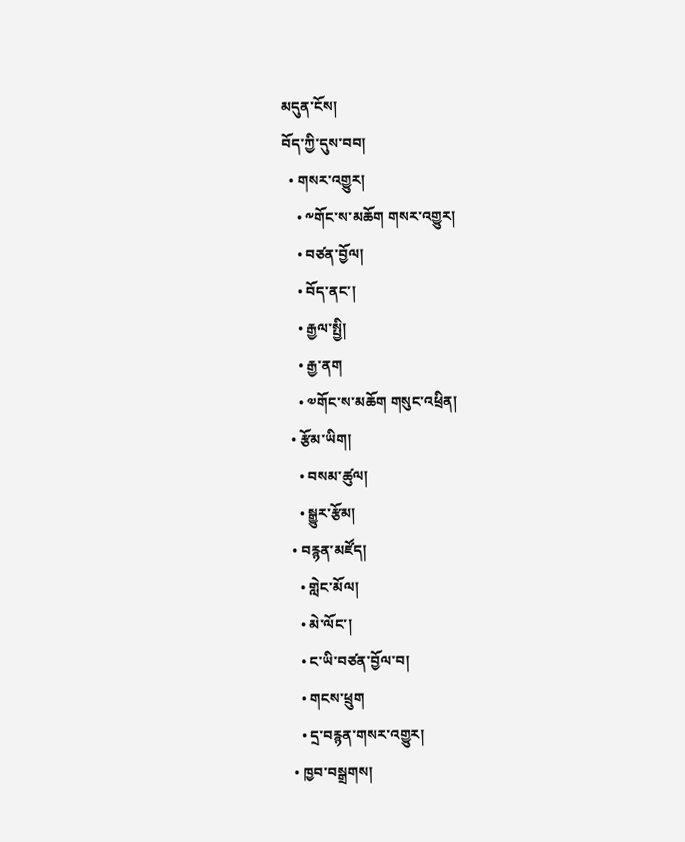མདུན་ངོས།
བོད་ཀྱི་དུས་བབ།
  • གསར་འགྱུར།
    • ༸གོང་ས་མཆོག གསར་འགྱུར།
    • བཙན་བྱོལ།
    • བོད་ནང་།
    • རྒྱལ་སྤྱི།
    • རྒྱ་ནག
    • ༧གོང་ས་མཆོག གསུང་འཕྲིན།
  • རྩོམ་ཡིག།
    • བསམ་ཚུལ།
    • སྒྱུར་རྩོམ།
  • བརྙན་མཛོད།
    • གླེང་མོལ།
    • མེ་ལོང་།
    • ང་ཡི་བཙན་བྱོལ་བ།
    • གངས་ཕྲུག
    • དྲ་བརྙན་གསར་འགྱུར།
  • ཁྱབ་བསྒྲགས།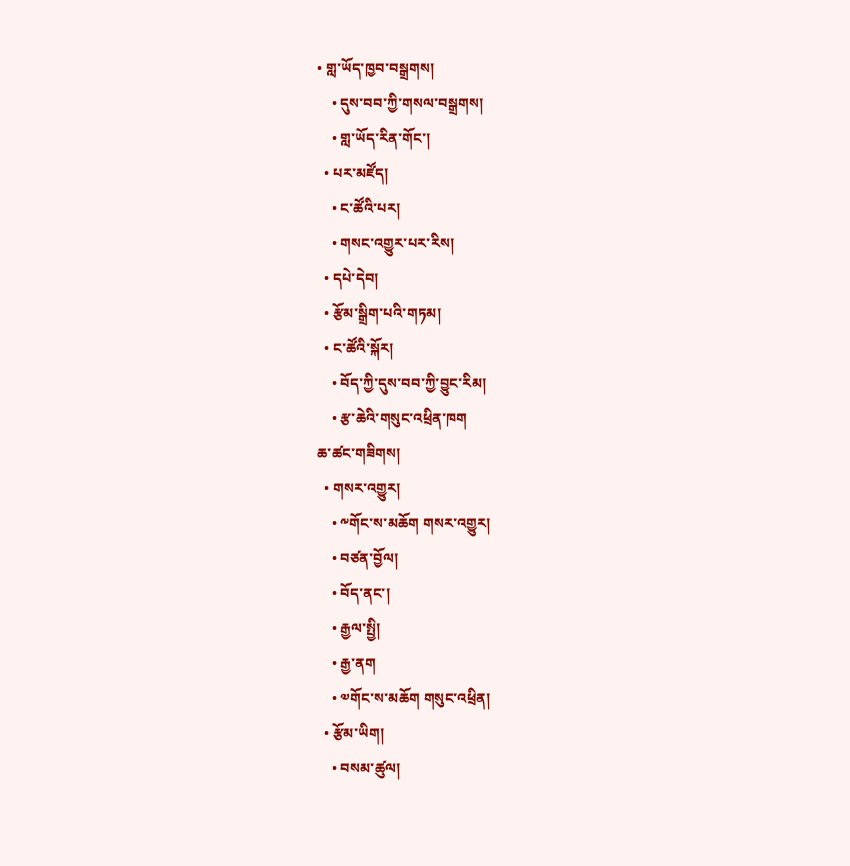• གླ་ཡོད་ཁྱབ་བསྒྲགས།
    • དུས་བབ་ཀྱི་གསལ་བསྒྲགས།
    • གླ་ཡོད་རིན་གོང་།
  • པར་མཛོད།
    • ང་ཚོའི་པར།
    • གསང་འགྱུར་པར་རིས།
  • དཔེ་དེབ།
  • རྩོམ་སྒྲིག་པའི་གཏམ།
  • ང་ཚོའི་སྐོར།
    • བོད་ཀྱི་དུས་བབ་ཀྱི་བྱུང་རིམ།
    • རྩ་ཆེའི་གསུང་འཕྲིན་ཁག
ཆ་ཚང་གཟིགས།
  • གསར་འགྱུར།
    • ༸གོང་ས་མཆོག གསར་འགྱུར།
    • བཙན་བྱོལ།
    • བོད་ནང་།
    • རྒྱལ་སྤྱི།
    • རྒྱ་ནག
    • ༧གོང་ས་མཆོག གསུང་འཕྲིན།
  • རྩོམ་ཡིག།
    • བསམ་ཚུལ།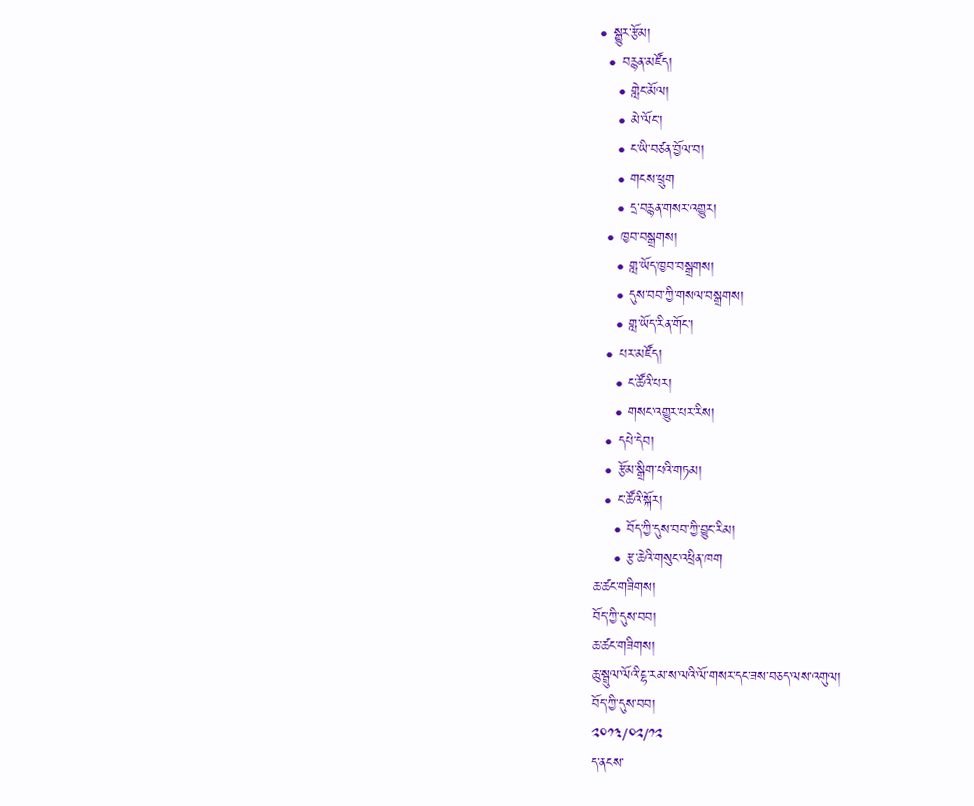• སྒྱུར་རྩོམ།
  • བརྙན་མཛོད།
    • གླེང་མོལ།
    • མེ་ལོང་།
    • ང་ཡི་བཙན་བྱོལ་བ།
    • གངས་ཕྲུག
    • དྲ་བརྙན་གསར་འགྱུར།
  • ཁྱབ་བསྒྲགས།
    • གླ་ཡོད་ཁྱབ་བསྒྲགས།
    • དུས་བབ་ཀྱི་གསལ་བསྒྲགས།
    • གླ་ཡོད་རིན་གོང་།
  • པར་མཛོད།
    • ང་ཚོའི་པར།
    • གསང་འགྱུར་པར་རིས།
  • དཔེ་དེབ།
  • རྩོམ་སྒྲིག་པའི་གཏམ།
  • ང་ཚོའི་སྐོར།
    • བོད་ཀྱི་དུས་བབ་ཀྱི་བྱུང་རིམ།
    • རྩ་ཆེའི་གསུང་འཕྲིན་ཁག
ཆ་ཚང་གཟིགས།
བོད་ཀྱི་དུས་བབ།
ཆ་ཚང་གཟིགས།
ཆུ་སྦྲུལ་ལོའི་ངྷ་རམ་ས་ལའི་ལོ་གསར་དང་ཟས་བཅད་ལས་འགུལ།
བོད་ཀྱི་དུས་བབ།
༢༠༡༣/༠༢/༡༢
ད་ནངས་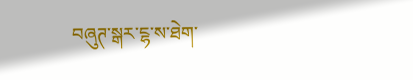བཞུཊ་སྒར་ངྷ་ས་ཐེག་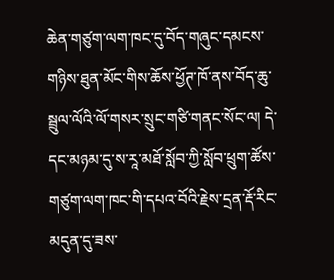ཆེན་གཙུག་ལག་ཁང་དུ་བོད་གཞུང་དམངས་གཉིས་ཐུན་མོང་གིས་ཆོས་ཕྱོཊ་ཁོ་ནས་བོད་ཆུ་སྦྲུལ་ལོའི་ལོ་གསར་སྲུང་གཙི་གནང་སོང་ལ། དེ་དང་མཉམ་དུ་ས་རཱ་མཐོ་སློབ་ཀྱི་སློབ་ཕྲུག་ཚོས་གཙུག་ལག་ཁང་གི་དཔའ་བོའི་རྗེས་དྲན་རྡོ་རིང་མདུན་དུ་ཟས་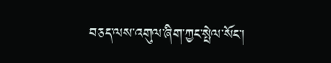བཅད་ལས་འགུལ་ཞིག་ཀྱང་སྤེལ་སོང་།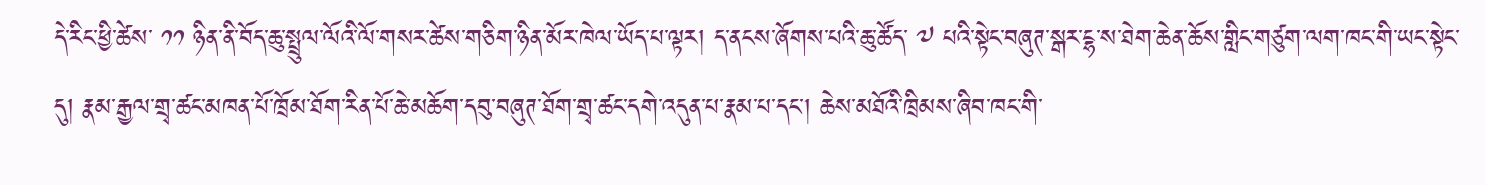དེ་རིང་ཕྱི་ཚེས་ ༡༡ ཉིན་ནི་བོད་ཆུ་སྤྲུལ་ལོའི་ལོ་གསར་ཚེས་གཅིག་ཉིན་མོར་ཁེལ་ཡོད་པ་ལྟར། ད་ནངས་ཞོགས་པའི་ཆུ་ཚོད་ ༧ པའི་སྟེང་བཞུཊ་སྒར་ངྷ་ས་ཐེག་ཆེན་ཆོས་གླིང་གཙུག་ལག་ཁང་གི་ཡང་སྟེང་དུ། རྣམ་རྒྱལ་གྲྭ་ཚང་མཁན་པོ་ཁྲོམ་ཐོག་རིན་པོ་ཆེ་མཆོག་དབུ་བཞུཊ་ཐོག་གྲྭ་ཚང་དགེ་འདུན་པ་རྣམ་པ་དང་། ཆེས་མཐོའི་ཁྲིམས་ཞིབ་ཁང་གི་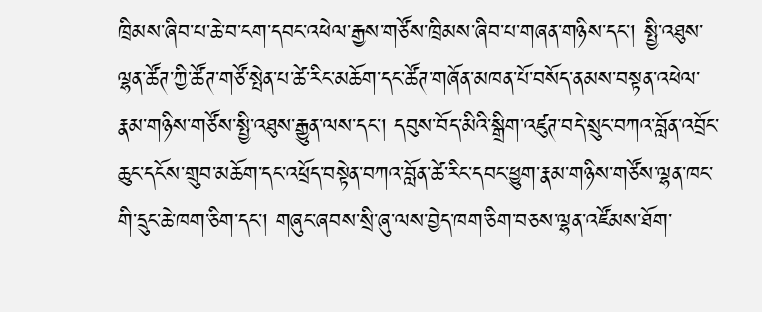ཁྲིམས་ཞིབ་པ་ཆེ་བ་ངག་དབང་འཕེལ་རྒྱས་གཙོས་ཁྲིམས་ཞིབ་པ་གཞན་གཉིས་དང་། སྤྱི་འཐུས་ལྷན་ཚོཊ་ཀྱི་ཚོཊ་གཙོ་སྤེན་པ་ཚེ་རིང་མཆོག་དང་ཚོཊ་གཞོན་མཁན་པོ་བསོད་ནམས་བསྟན་འཕེལ་རྣམ་གཉིས་གཙོས་སྤྱི་འཐུས་རྒྱུན་ལས་དང་། དབུས་བོད་མིའི་སྒྲིག་འཛུཊ་བདེ་སྲུང་བཀའ་བློན་འབྲོང་ཆུང་དངོས་གྲུབ་མཆོག་དང་འཕྲོད་བསྟེན་བཀའ་བློན་ཚེ་རིང་དབང་ཕྱུག་རྣམ་གཉིས་གཙོས་ལྷན་ཁང་གི་དྲུང་ཆེ་ཁག་ཅིག་དང་། གཞུང་ཞབས་སྲི་ཞུ་ལས་བྱེད་ཁག་ཅིག་བཅས་ལྷན་འཛོམས་ཐོག་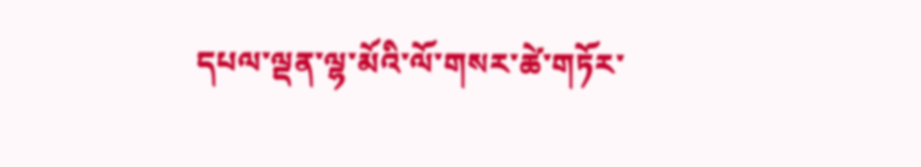དཔལ་ལྡན་ལྷ་མོའི་ལོ་གསར་ཚེ་གཏོར་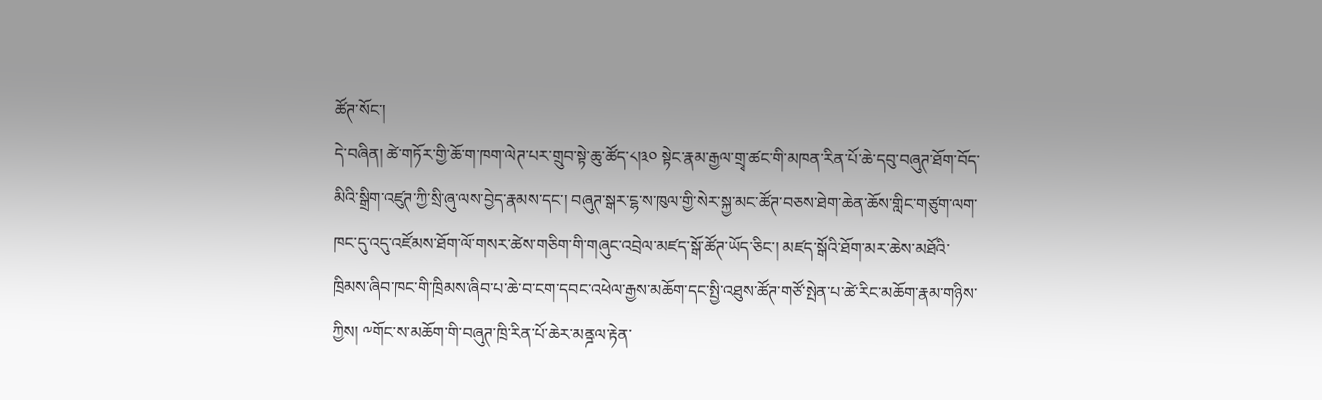ཚོཊ་སོང་།
དེ་བཞིན། ཚེ་གཏོར་གྱི་ཆོ་ག་ཁག་ལེཊ་པར་གྲུབ་སྟེ་ཆུ་ཚོད་༨།༣༠ སྟེང་རྣམ་རྒྱལ་གྲྭ་ཚང་གི་མཁན་རིན་པོ་ཆེ་དབུ་བཞུཊ་ཐོག་བོད་མིའི་སྒྲིག་འཛུཊ་ཀྱི་སྲི་ཞུ་ལས་བྱེད་རྣམས་དང་། བཞུཊ་སྒར་ངྷ་ས་ཁུལ་གྱི་སེར་སྐྱ་མང་ཚོཊ་བཅས་ཐེག་ཆེན་ཆོས་གླིང་གཙུག་ལག་ཁང་དུ་འདུ་འཛོམས་ཐོག་ལོ་གསར་ཚེས་གཅིག་གི་གཞུང་འབྲེལ་མཛད་སྒོ་ཚོཊ་ཡོད་ཅིང་། མཛད་སྒོའི་ཐོག་མར་ཆེས་མཐོའི་ཁྲིམས་ཞིབ་ཁང་གི་ཁྲིམས་ཞིབ་པ་ཆེ་བ་ངག་དབང་འཕེལ་རྒྱས་མཆོག་དང་སྤྱི་འཐུས་ཚོཊ་གཙོ་སྤེན་པ་ཚེ་རིང་མཆོག་རྣམ་གཉིས་ཀྱིས། ༸གོང་ས་མཆོག་གི་བཞུཊ་ཁྲི་རིན་པོ་ཆེར་མནྜལ་རྟེན་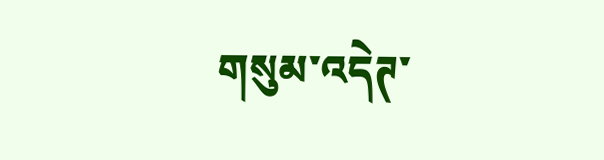གསུམ་འདེཊ་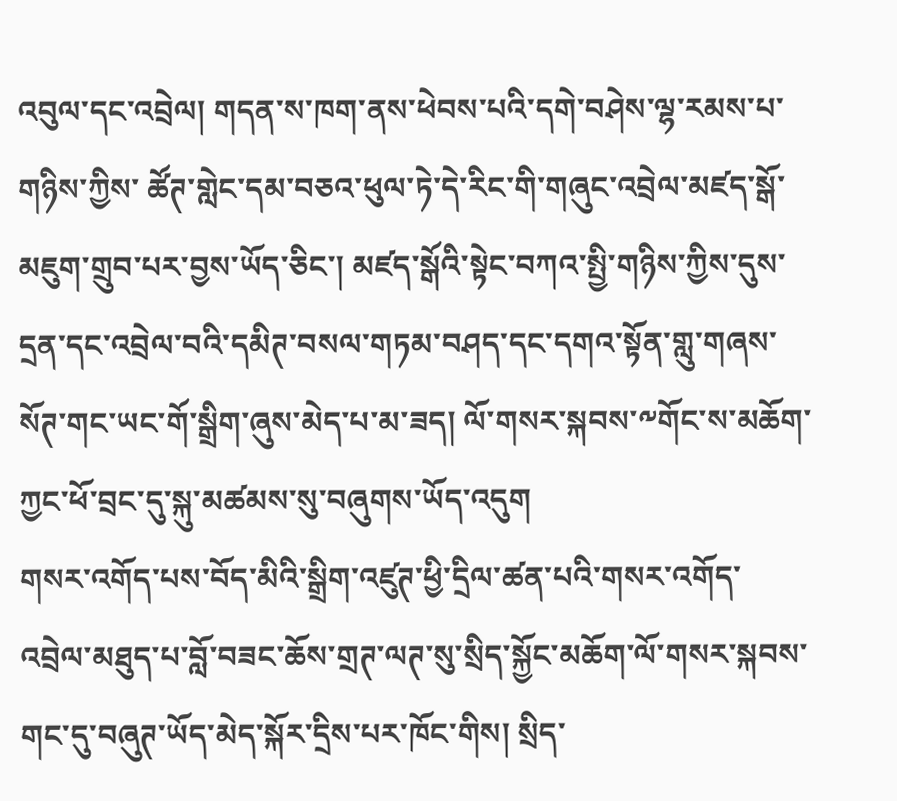འབུལ་དང་འབྲེལ། གདན་ས་ཁག་ནས་ཕེབས་པའི་དགེ་བཤེས་ལྷ་རམས་པ་གཉིས་ཀྱིས་ ཚོཊ་གླེང་དམ་བཅའ་ཕུལ་ཏེ་དེ་རིང་གི་གཞུང་འབྲེལ་མཛད་སྒོ་མཇུག་གྲུབ་པར་བྱས་ཡོད་ཅིང་། མཛད་སྒོའི་སྟེང་བཀའ་སྤྱི་གཉིས་ཀྱིས་དུས་དྲན་དང་འབྲེལ་བའི་དམིཊ་བསལ་གཏམ་བཤད་དང་དགའ་སྟོན་གླུ་གཞས་སོཊ་གང་ཡང་གོ་སྒྲིག་ཞུས་མེད་པ་མ་ཟད། ལོ་གསར་སྐབས་༸གོང་ས་མཆོག་ཀྱང་ཕོ་བྲང་དུ་སྐུ་མཚམས་སུ་བཞུགས་ཡོད་འདུག
གསར་འགོད་པས་བོད་མིའི་སྒྲིག་འཛུཊ་ཕྱི་དྲིལ་ཚན་པའི་གསར་འགོད་འབྲེལ་མཐུད་པ་བློ་བཟང་ཆོས་གྲཊ་ལཊ་སུ་སྲིད་སྐྱོང་མཆོག་ལོ་གསར་སྐབས་གང་དུ་བཞུཊ་ཡོད་མེད་སྐོར་དྲིས་པར་ཁོང་གིས། སྲིད་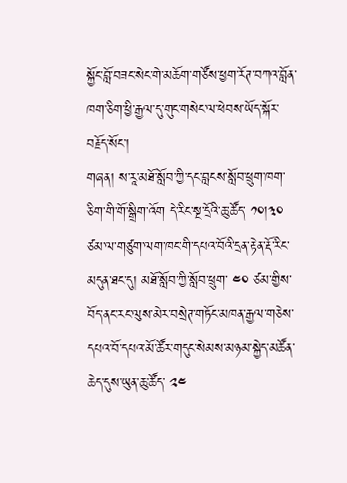སྐྱོང་བློ་བཟང་སེང་གེ་མཆོག་གཙོས་ཕྱག་རོཊ་བཀའ་བློན་ཁག་ཅིག་ཕྱི་རྒྱལ་དུ་གུང་གསེང་ལ་ཕེབས་ཡོད་སྐོར་བརྗོད་སོང་།
གཞན། ས་རཱ་མཐོ་སློབ་ཀྱི་དང་བླངས་སློབ་ཕྲུག་ཁག་ཅིག་གི་གོ་སྒྲིག་འོག དེ་རིང་སྔ་དྲོའི་ཆུ་ཚོད་ ༡༠།༣༠ ཙམ་ལ་གཙུག་ལག་ཁང་གི་དཔའ་བོའི་དྲན་རྟེན་རྡོ་རིང་མདུན་ཐང་དུ། མཐོ་སློབ་ཀྱི་སློབ་ཕྲུག་ ༤༠ ཙམ་གྱིས་བོད་ནང་རང་ལུས་མེར་བསྲེཊ་གཏོང་མཁན་རྒྱལ་གཅེས་དཔའ་བོ་དཔའ་མོ་ཚོར་གདུང་སེམས་མཉམ་སྐྱེད་མཚོན་ཆེད་དུས་ཡུན་ཆུ་ཚོད་ ༢༤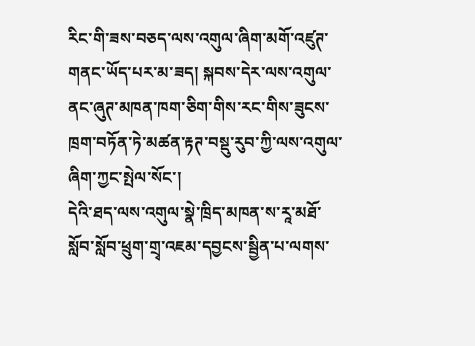རིང་གི་ཟས་བཅད་ལས་འགུལ་ཞིག་མགོ་འཛུཊ་གནང་ཡོད་པར་མ་ཟད། སྐབས་དེར་ལས་འགུལ་ནང་ཞུཊ་མཁན་ཁག་ཅིག་གིས་རང་གིས་ཟུངས་ཁྲག་བཏོན་ཏེ་མཚན་རྟཊ་བསྡུ་རུབ་ཀྱི་ལས་འགུལ་ཞིག་ཀྱང་སྤེལ་སོང་།
དེའི་ཐད་ལས་འགུལ་སྣེ་ཁྲིད་མཁན་ས་རཱ་མཐོ་སློབ་སློབ་ཕྲུག་གྲྭ་འཇམ་དབྱངས་སྦྱིན་པ་ལགས་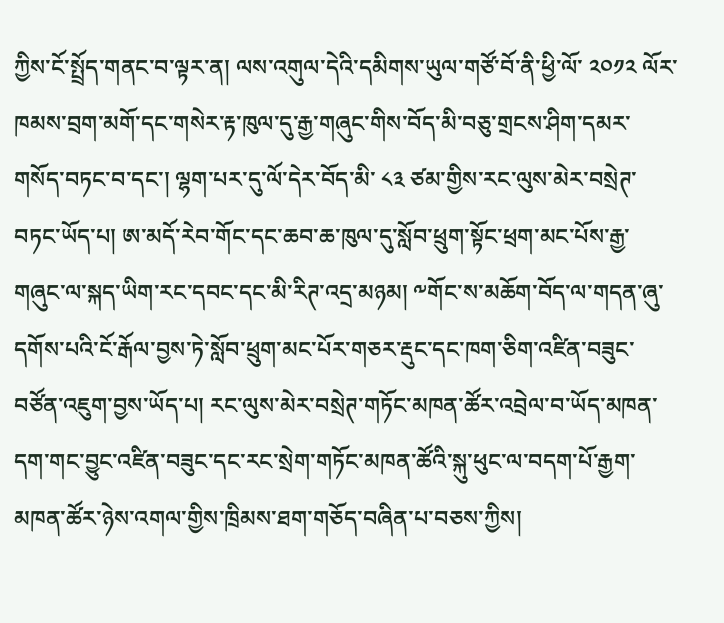ཀྱིས་ངོ་སྤྲོད་གནང་བ་ལྟར་ན། ལས་འགུལ་དེའི་དམིགས་ཡུལ་གཙོ་བོ་ནི་ཕྱི་ལོ་ ༢༠༡༢ ལོར་ཁམས་བྲག་མགོ་དང་གསེར་རྟ་ཁུལ་དུ་རྒྱ་གཞུང་གིས་བོད་མི་བཅུ་གྲངས་ཤིག་དམར་གསོད་བཏང་བ་དང་། ལྷག་པར་དུ་ལོ་དེར་བོད་མི་ ༨༣ ཙམ་གྱིས་རང་ལུས་མེར་བསྲེཊ་བཏང་ཡོད་པ། ཨ་མདོ་རེབ་གོང་དང་ཆབ་ཆ་ཁུལ་དུ་སློབ་ཕྲུག་སྟོང་ཕྲག་མང་པོས་རྒྱ་གཞུང་ལ་སྐད་ཡིག་རང་དབང་དང་མི་རིཊ་འདྲ་མཉམ། ༸གོང་ས་མཆོག་བོད་ལ་གདན་ཞུ་དགོས་པའི་ངོ་རྒོལ་བྱས་ཏེ་སློབ་ཕྲུག་མང་པོར་གཅར་རྡུང་དང་ཁག་ཅིག་འཛིན་བཟུང་བཙོན་འཇུག་བྱས་ཡོད་པ། རང་ལུས་མེར་བསྲེཊ་གཏོང་མཁན་ཚོར་འབྲེལ་བ་ཡོད་མཁན་དག་གང་བྱུང་འཛིན་བཟུང་དང་རང་སྲེག་གཏོང་མཁན་ཚོའི་སྐུ་ཕུང་ལ་བདག་པོ་རྒྱག་མཁན་ཚོར་ཉེས་འགལ་གྱིས་ཁྲིམས་ཐག་གཅོད་བཞིན་པ་བཅས་ཀྱིས།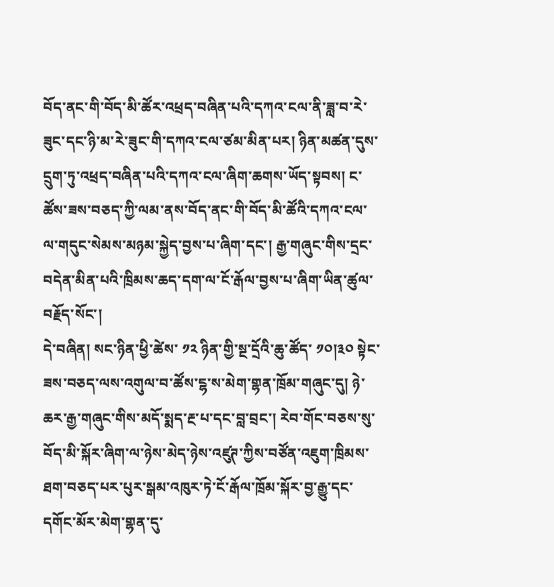བོད་ནང་གི་བོད་མི་ཚོར་འཕྲད་བཞིན་པའི་དཀའ་ངལ་ནི་ཟླ་བ་རེ་ཟུང་དང་ཉི་མ་རེ་ཟུང་གི་དཀའ་ངལ་ཙམ་མིན་པར། ཉིན་མཚན་དུས་དྲུག་ཏུ་འཕྲད་བཞིན་པའི་དཀའ་ངལ་ཞིག་ཆགས་ཡོད་སྟབས། ང་ཚོས་ཟས་བཅད་ཀྱི་ལམ་ནས་བོད་ནང་གི་བོད་མི་ཚོའི་དཀའ་ངལ་ལ་གདུང་སེམས་མཉམ་སྐྱེད་བྱས་པ་ཞིག་དང་། རྒྱ་གཞུང་གིས་དྲང་བདེན་མིན་པའི་ཁྲིམས་ཆད་དག་ལ་ངོ་རྒོལ་བྱས་པ་ཞིག་ཡིན་ཚུལ་བརྗོད་སོང་།
དེ་བཞིན། སང་ཉིན་ཕྱི་ཚེས་ ༡༢ ཉིན་གྱི་སྔ་དྲོའི་ཆུ་ཚོད་ ༡༠།༣༠ སྟེང་ཟས་བཅད་ལས་འགུལ་བ་ཚོས་ངྷ་ས་མེག་གྷན་ཁྲོམ་གཞུང་དུ། ཉེ་ཆར་རྒྱ་གཞུང་གིས་མདོ་སྨད་རྔ་པ་དང་བླ་བྲང་། རེབ་གོང་བཅས་སུ་བོད་མི་སྐོར་ཞིག་ལ་ཉེས་མེད་ཉེས་འཛུཊ་ཀྱིས་བཙོན་འཇུག་ཁྲིམས་ཐག་བཅད་པར་པུར་སྒམ་འཁུར་ཏེ་ངོ་རྒོལ་ཁྲོམ་སྐོར་བྱ་རྒྱུ་དང་དགོང་མོར་མེག་གྷན་དུ་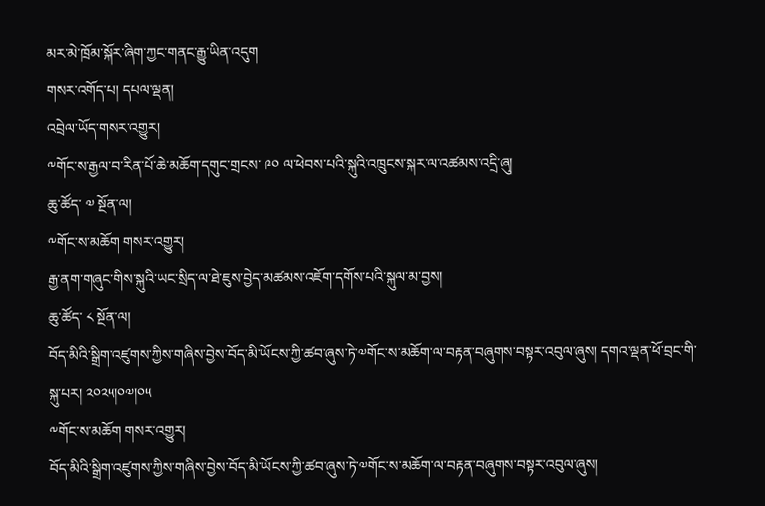མར་མེ་ཁྲོམ་སྐོར་ཞིག་ཀྱང་གནང་རྒྱུ་ཡིན་འདུག
གསར་འགོད་པ། དཔལ་ལྡན།
འབྲེལ་ཡོད་གསར་འགྱུར།
༸གོང་ས་རྒྱལ་བ་རིན་པོ་ཆེ་མཆོག་དགུང་གྲངས་ ༩༠ ལ་ཕེབས་པའི་སྐུའི་འཁྲུངས་སྐར་ལ་འཚམས་འདྲི་ཞུ།
ཆུ་ཚོད་ ༧ སྔོན་ལ།
༸གོང་ས་མཆོག གསར་འགྱུར།
རྒྱ་ནག་གཞུང་གིས་སྐུའི་ཡང་སྲིད་ལ་ཐེ་ཇུས་བྱེད་མཚམས་འཇོག་དགོས་པའི་སྐུལ་མ་བྱས།
ཆུ་ཚོད་ ༨ སྔོན་ལ།
བོད་མིའི་སྒྲིག་འཛུགས་ཀྱིས་གཞིས་བྱེས་བོད་མི་ཡོངས་ཀྱི་ཚབ་ཞུས་ཏེ་༧གོང་ས་མཆོག་ལ་བརྟན་བཞུགས་བསྟར་འབུལ་ཞུས། དགའ་ལྡན་ཕོ་བྲང་གི་སྐུ་པར། ༢༠༢༥།༠༧།༠༥
༸གོང་ས་མཆོག གསར་འགྱུར།
བོད་མིའི་སྒྲིག་འཛུགས་ཀྱིས་གཞིས་བྱེས་བོད་མི་ཡོངས་ཀྱི་ཚབ་ཞུས་ཏེ་༧གོང་ས་མཆོག་ལ་བརྟན་བཞུགས་བསྟར་འབུལ་ཞུས།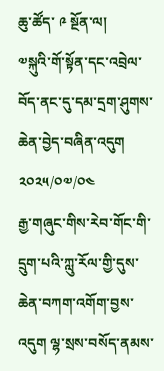ཆུ་ཚོད་ ༩ སྔོན་ལ།
༧སྐུའི་གོ་སྟོན་དང་འབྲེལ་བོད་ནང་དུ་དམ་དྲག་ཤུགས་ཆེན་བྱེད་བཞིན་འདུག
༢༠༢༥/༠༧/༠༤
རྒྱ་གཞུང་གིས་རེབ་གོང་གི་དྲུག་པའི་ཀླུ་རོལ་གྱི་དུས་ཆེན་བཀག་འགོག་བྱས་འདུག ལྷ་སྲས་བསོད་ནམས་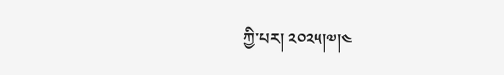ཀྱི་པར། ༢༠༢༥།༧།༤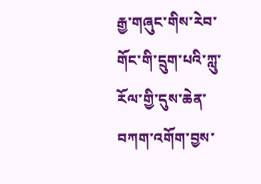རྒྱ་གཞུང་གིས་རེབ་གོང་གི་དྲུག་པའི་ཀླུ་རོལ་གྱི་དུས་ཆེན་བཀག་འགོག་བྱས་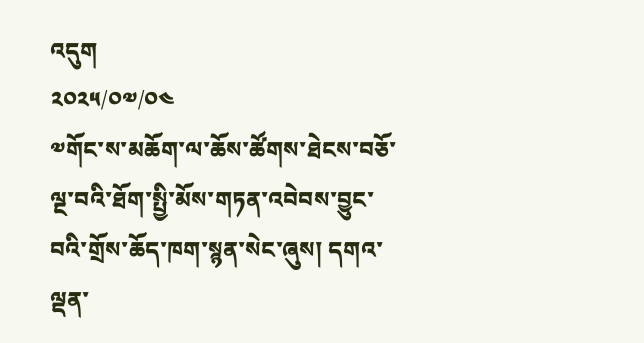འདུག
༢༠༢༥/༠༧/༠༤
༧གོང་ས་མཆོག་ལ་ཆོས་ཚོགས་ཐེངས་བཅོ་ལྔ་བའི་ཐོག་སྤྱི་མོས་གཏན་འབེབས་བྱུང་བའི་གྲོས་ཆོད་ཁག་སྙན་སེང་ཞུས། དགའ་ལྡན་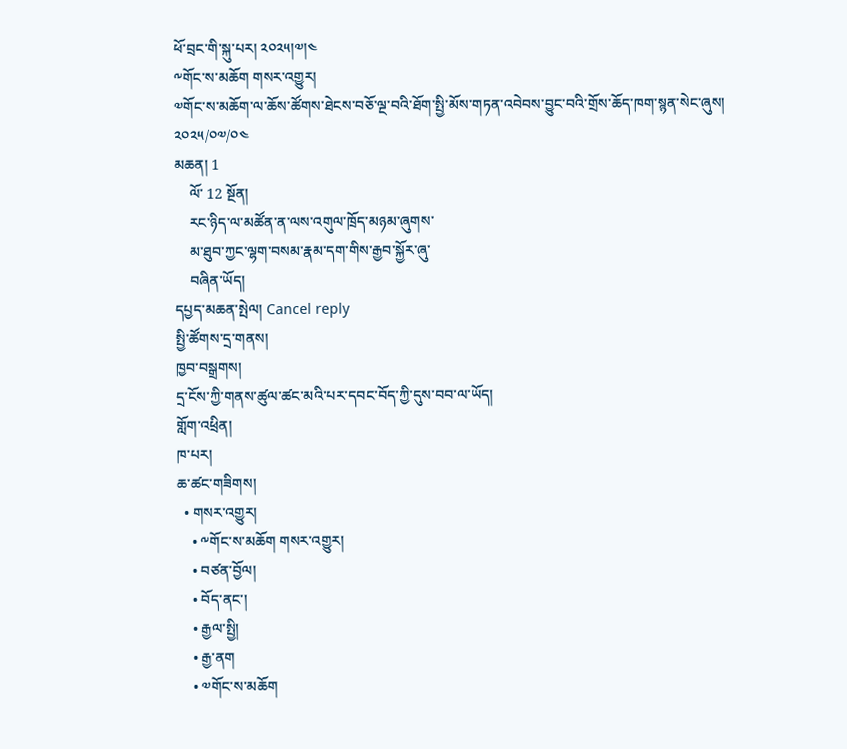ཕོ་བྲང་གི་སྐུ་པར། ༢༠༢༥།༧།༤
༸གོང་ས་མཆོག གསར་འགྱུར།
༧གོང་ས་མཆོག་ལ་ཆོས་ཚོགས་ཐེངས་བཅོ་ལྔ་བའི་ཐོག་སྤྱི་མོས་གཏན་འབེབས་བྱུང་བའི་གྲོས་ཆོད་ཁག་སྙན་སེང་ཞུས།
༢༠༢༥/༠༧/༠༤
མཆན། 1
    ལོ་ 12 སྔོན།
    རང་ཉིད་ལ་མཚོན་ན་ལས་འགུལ་ཁྲོད་མཉམ་ཞུགས་
    མ་ཐུབ་ཀྱང་ལྷག་བསམ་རྣམ་དག་གིས་རྒྱབ་སྐྱོར་ཞུ་
    བཞིན་ཡོད།
དཔྱད་མཆན་སྤེལ། Cancel reply
སྤྱི་ཚོགས་དྲ་གནས།
ཁྱབ་བསྒྲགས།
དྲ་ངོས་ཀྱི་གནས་ཚུལ་ཚང་མའི་པར་དབང་བོད་ཀྱི་དུས་བབ་ལ་ཡོད།
གློག་འཕྲིན།
ཁ་པར།
ཆ་ཚང་གཟིགས།
  • གསར་འགྱུར།
    • ༸གོང་ས་མཆོག གསར་འགྱུར།
    • བཙན་བྱོལ།
    • བོད་ནང་།
    • རྒྱལ་སྤྱི།
    • རྒྱ་ནག
    • ༧གོང་ས་མཆོག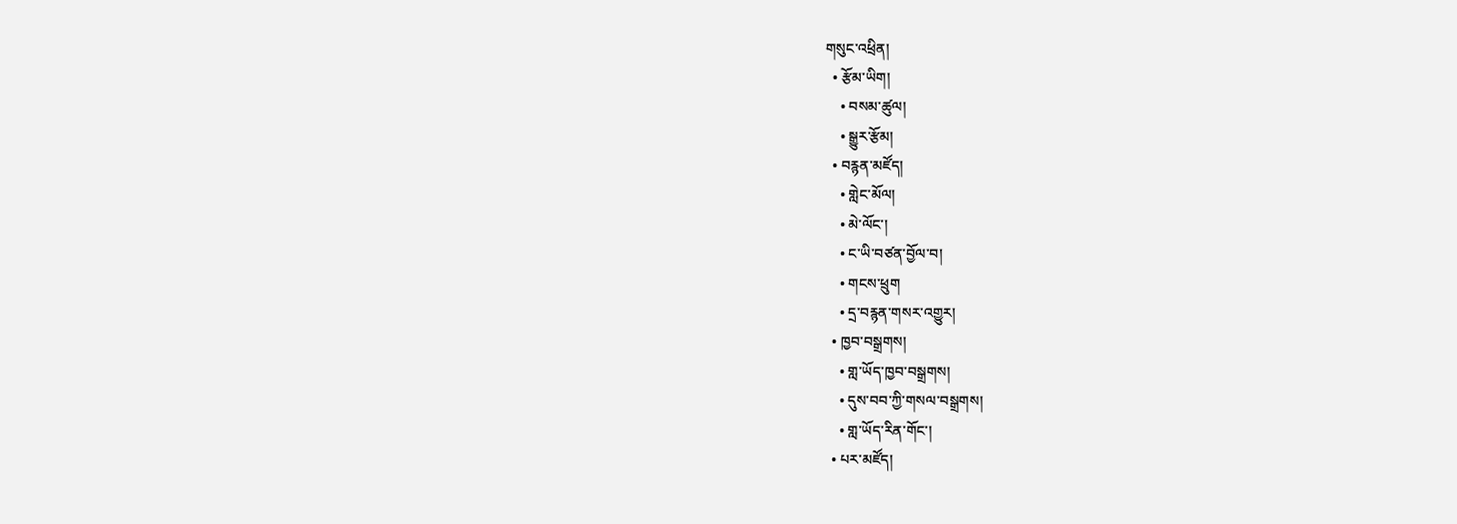གསུང་འཕྲིན།
  • རྩོམ་ཡིག།
    • བསམ་ཚུལ།
    • སྒྱུར་རྩོམ།
  • བརྙན་མཛོད།
    • གླེང་མོལ།
    • མེ་ལོང་།
    • ང་ཡི་བཙན་བྱོལ་བ།
    • གངས་ཕྲུག
    • དྲ་བརྙན་གསར་འགྱུར།
  • ཁྱབ་བསྒྲགས།
    • གླ་ཡོད་ཁྱབ་བསྒྲགས།
    • དུས་བབ་ཀྱི་གསལ་བསྒྲགས།
    • གླ་ཡོད་རིན་གོང་།
  • པར་མཛོད།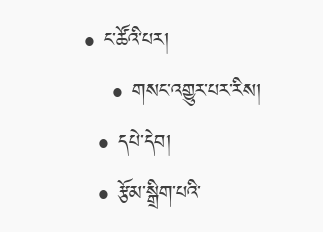• ང་ཚོའི་པར།
    • གསང་འགྱུར་པར་རིས།
  • དཔེ་དེབ།
  • རྩོམ་སྒྲིག་པའི་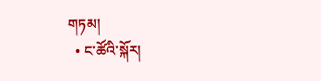གཏམ།
  • ང་ཚོའི་སྐོར།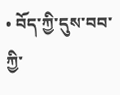• བོད་ཀྱི་དུས་བབ་ཀྱི་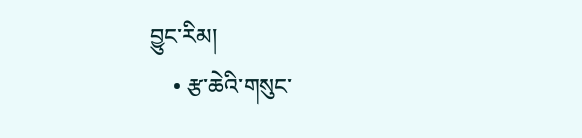བྱུང་རིམ།
    • རྩ་ཆེའི་གསུང་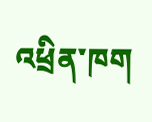འཕྲིན་ཁག